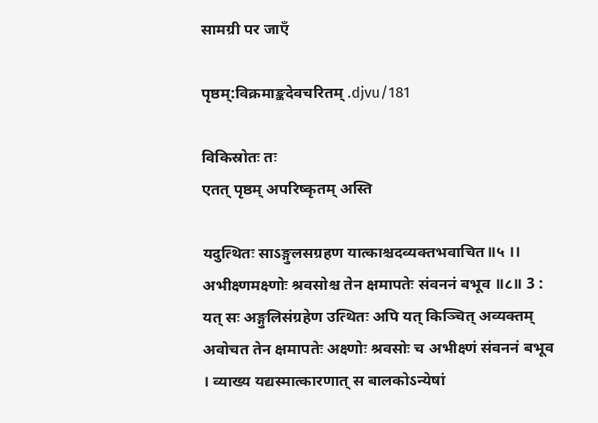सामग्री पर जाएँ

पृष्ठम्:विक्रमाङ्कदेवचरितम् .djvu/181

विकिस्रोतः तः
एतत् पृष्ठम् अपरिष्कृतम् अस्ति

यदुत्थितः साऽङ्गुलसग्रहण यात्काश्चदव्यक्तभवाचित॥५ ।। अभीक्ष्णमक्ष्णोः श्रवसोश्च तेन क्षमापतेः संवननं बभूव ॥८॥ 3 : यत् सः अङ्गुलिसंग्रहेण उत्थितः अपि यत् किञ्चित् अव्यक्तम् अवोचत तेन क्षमापतेः अक्ष्णोः श्रवसोः च अभीक्ष्णं संवननं बभूव । व्याख्य यद्यस्मात्कारणात् स बालकोऽन्येषां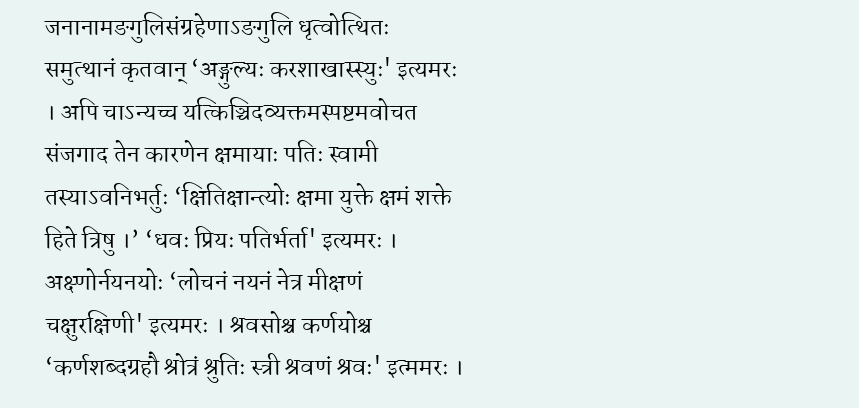जनानामङगुलिसंग्रहेणाऽङगुलि धृत्वोत्थितः समुत्थानं कृतवान् ‘अङ्गुल्यः करशाखास्स्युः' इत्यमरः । अपि चाऽन्यच्च यत्किञ्चिदव्यक्तमस्पष्टमवोचत संजगाद तेन कारणेन क्षमायाः पतिः स्वामी तस्याऽवनिभर्तुः ‘क्षितिक्षान्त्योः क्षमा युक्ते क्षमं शक्ते हिते त्रिषु ।’ ‘धवः प्रियः पतिर्भर्ता' इत्यमरः । अक्ष्णोर्नयनयोः ‘लोचनं नयनं नेत्र मीक्षणं चक्षुरक्षिणी' इत्यमरः । श्रवसोश्च कर्णयोश्च ‘कर्णशब्दग्रहौ श्रोत्रं श्रुतिः स्त्री श्रवणं श्रवः' इत्ममरः ।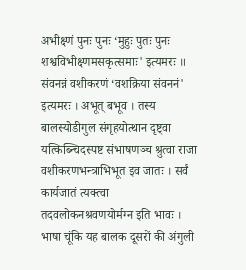अभीक्ष्णं पुनः पुनः ‘मुहुः पुतः पुनः शश्वविभीक्ष्णमसकृत्समाः' इत्यमरः ॥ संवनन्नं वशीकरणं ‘वशक्रिया संवननं' इत्यमरः । अभूत् बभूव । तस्य बालस्योडीगुल संगृहयोत्थान दृष्ट्वा यत्किब्न्चिदस्पष्ट संभाषणञ्च श्रुत्वा राजा वशीकरणभन्त्राभिभूत इव जातः । सर्वं कार्यजातं त्यक्त्वा तदवलोकनश्रवणयोर्मग्न इति भावः । भाषा चूंकि यह बालक दूसरों की अंगुली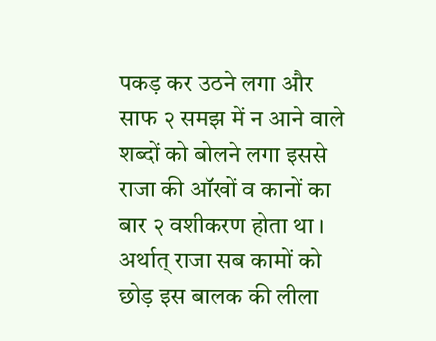पकड़ कर उठने लगा और साफ २ समझ में न आने वाले शब्दों को बोलने लगा इससे राजा की ऑखों व कानों का बार २ वशीकरण होता था । अर्थात् राजा सब कामों को छोड़ इस बालक की लीला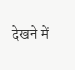देखने में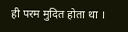ही परम मुदित होता था ।